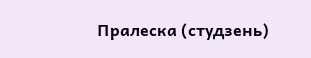Пралеска (студзень)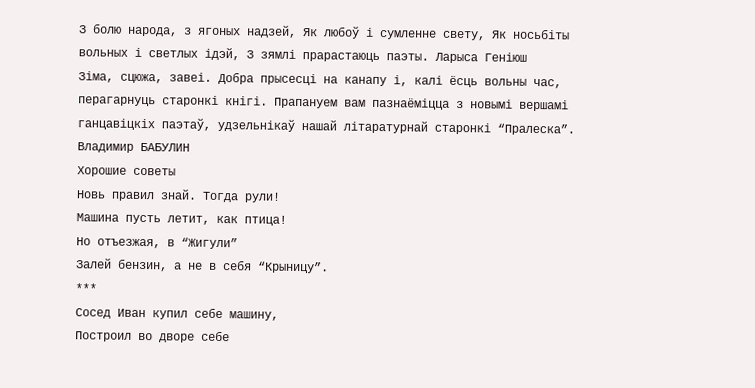З болю народа, з ягоных надзей, Як любоў і сумленне свету, Як носьбіты вольных і светлых ідэй, З зямлі прарастаюць паэты. Ларыса Генiюш
Зіма, сцюжа, завеі. Добра прысесці на канапу і, калі ёсць вольны час, перагарнуць старонкі кнігі. Прапануем вам пазнаёміцца з новымі вершамі ганцавіцкіх паэтаў, удзельнікаў нашай літаратурнай старонкі “Пралеска”.
Владимир БАБУЛИН
Хорошие советы
Новь правил знай. Тогда рули!
Машина пусть летит, как птица!
Но отъезжая, в “Жигули”
Залей бензин, а не в себя “Крыницу”.
***
Сосед Иван купил себе машину,
Построил во дворе себе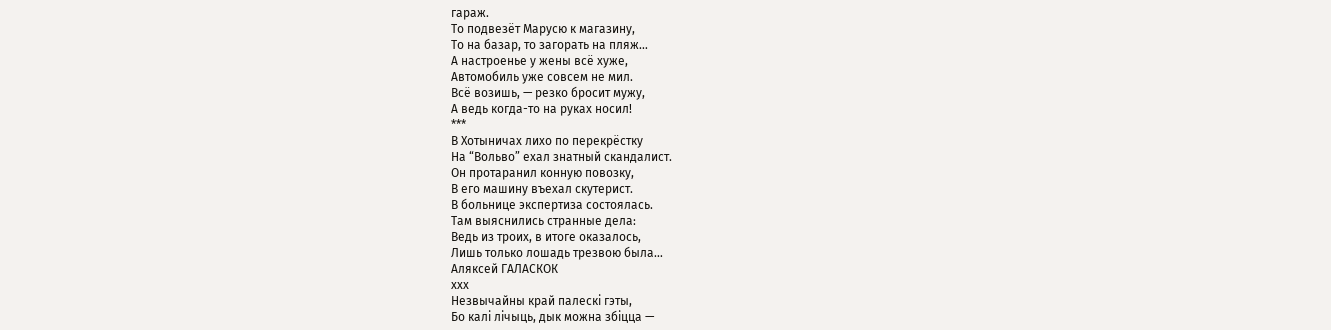гараж.
То подвезёт Марусю к магазину,
То на базар, то загорать на пляж…
А настроенье у жены всё хуже,
Автомобиль уже совсем не мил.
Всё возишь, — резко бросит мужу,
А ведь когда-то на руках носил!
***
В Хотыничах лихо по перекрёстку
На “Вольво” ехал знатный скандалист.
Он протаранил конную повозку,
В его машину въехал скутерист.
В больнице экспертиза состоялась.
Там выяснились странные дела:
Ведь из троих, в итоге оказалось,
Лишь только лошадь трезвою была…
Аляксей ГАЛАСКОК
ххх
Незвычайны край палескі гэты,
Бо калі лічыць, дык можна збіцца —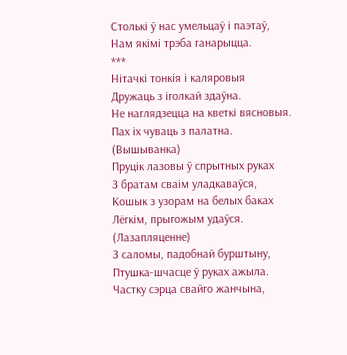Столькі ў нас умельцаў і паэтаў,
Нам якімі трэба ганарыцца.
***
Нітачкі тонкія і каляровыя
Дружаць з іголкай здаўна.
Не наглядзецца на кветкі вясновыя.
Пах іх чуваць з палатна.
(Вышыванка)
Пруцік лазовы ў спрытных руках
З братам сваім уладкаваўся,
Кошык з узорам на белых баках
Лёгкім, прыгожым удаўся.
(Лазапляценне)
З саломы, падобнай бурштыну,
Птушка-шчасце ў руках ажыла.
Частку сэрца свайго жанчына,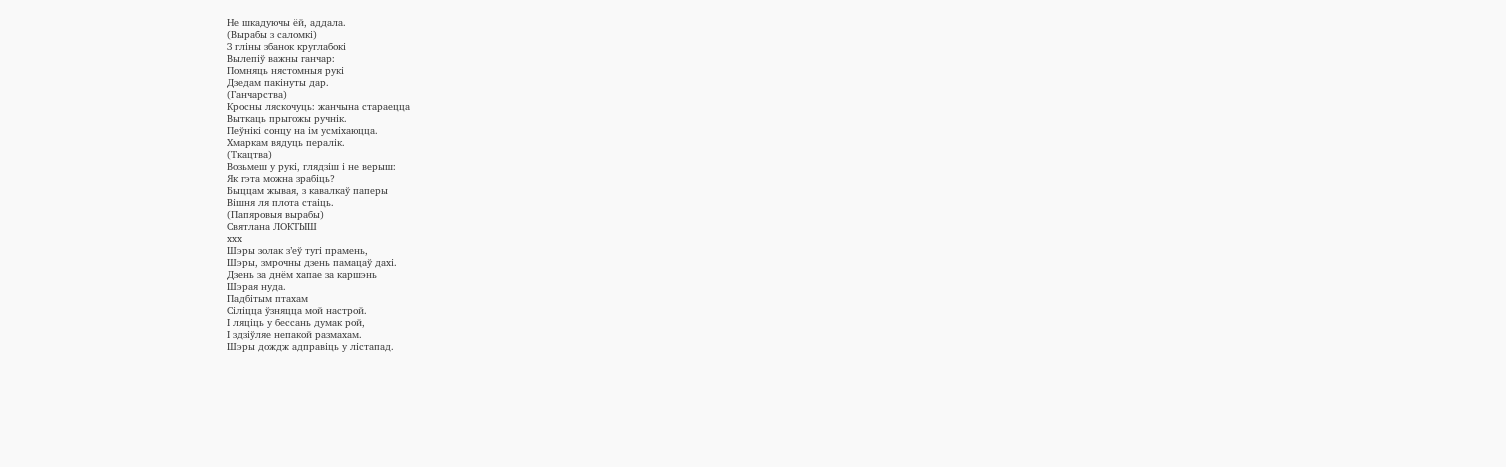Не шкадуючы ёй, аддала.
(Вырабы з саломкі)
З гліны збанок круглабокі
Вылепіў важны ганчар:
Помняць нястомныя рукі
Дзедам пакінуты дар.
(Ганчарства)
Кросны ляскочуць: жанчына стараецца
Выткаць прыгожы ручнік.
Пеўнікі сонцу на ім усміхаюцца.
Хмаркам вядуць пералік.
(Ткацтва)
Возьмеш у рукі, глядзіш і не верыш:
Як гэта можна зрабіць?
Быццам жывая, з кавалкаў паперы
Вішня ля плота стаіць.
(Папяровыя вырабы)
Святлана ЛОКТЫШ
ххх
Шэры золак з’еў тугі прамень,
Шэры, змрочны дзень памацаў дахі.
Дзень за днём хапае за каршэнь
Шэрая нуда.
Падбітым птахам
Сіліцца ўзняцца мой настрой.
І ляціць у бессань думак рой,
І здзіўляе непакой размахам.
Шэры дождж адправіць у лістапад.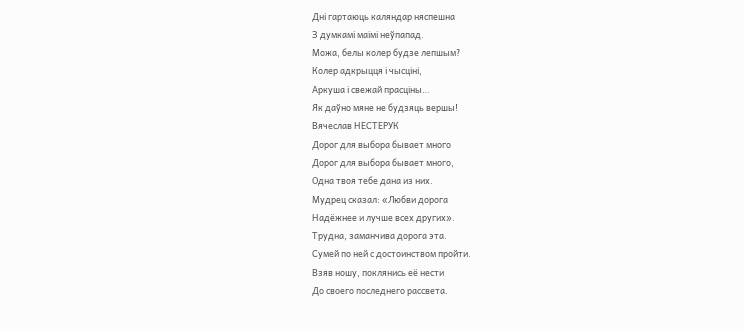Дні гартаюць каляндар няспешна
З думкамі маімі неўпапад.
Можа, белы колер будзе лепшым?
Колер адкрыцця і чысціні,
Аркуша і свежай прасціны…
Як даўно мяне не будзяць вершы!
Вячеслав НЕСТЕРУК
Дорог для выбора бывает много
Дорог для выбора бывает много,
Одна твоя тебе дана из них.
Мудрец сказал: «Любви дорога
Надёжнее и лучше всех других».
Трудна, заманчива дорога эта.
Сумей по ней с достоинством пройти.
Взяв ношу, поклянись её нести
До своего последнего рассвета.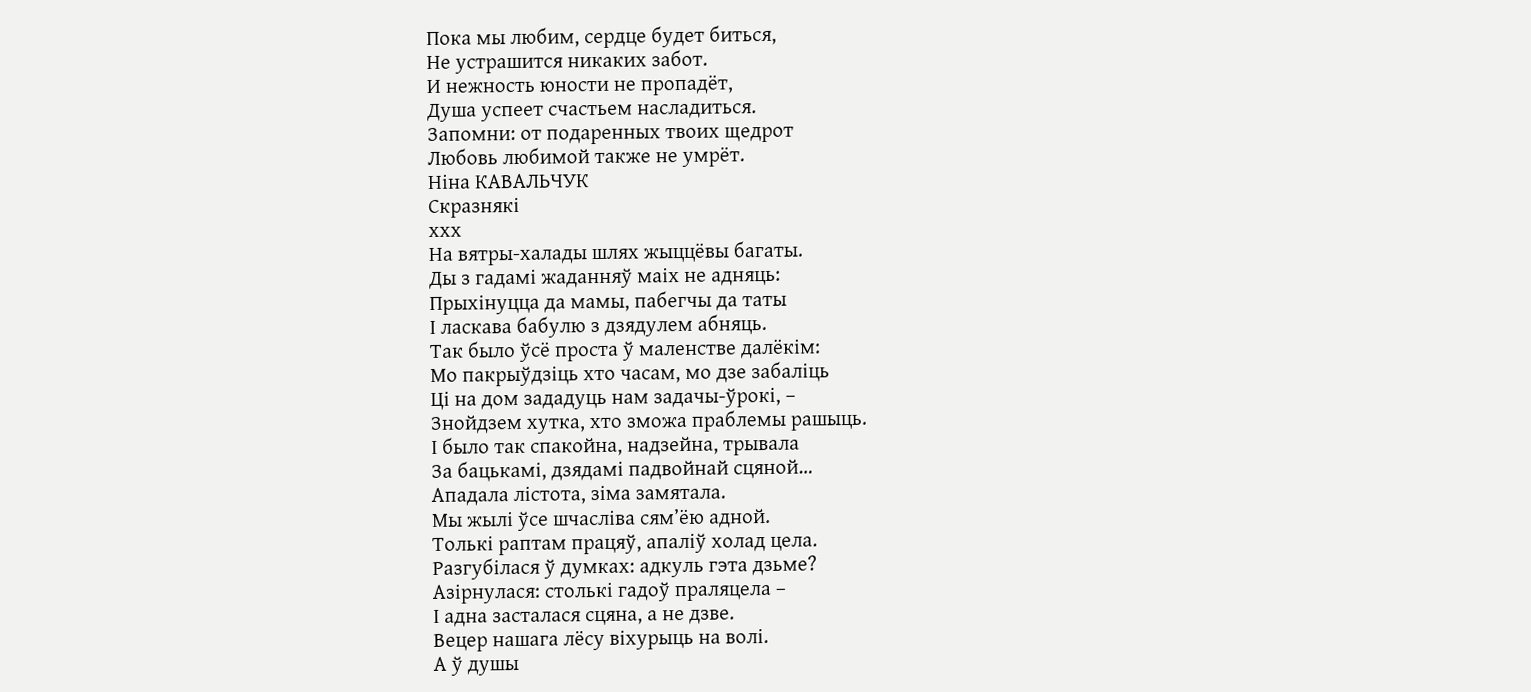Пока мы любим, сердце будет биться,
Не устрашится никаких забот.
И нежность юности не пропадёт,
Душа успеет счастьем насладиться.
Запомни: от подаренных твоих щедрот
Любовь любимой также не умрёт.
Ніна КАВАЛЬЧУК
Скразнякі
ххх
На вятры-халады шлях жыццёвы багаты.
Ды з гадамі жаданняў маіх не адняць:
Прыхінуцца да мамы, пабегчы да таты
І ласкава бабулю з дзядулем абняць.
Так было ўсё проста ў маленстве далёкім:
Мо пакрыўдзіць хто часам, мо дзе забаліць
Ці на дом зададуць нам задачы-ўрокі, –
Знойдзем хутка, хто зможа праблемы рашыць.
І было так спакойна, надзейна, трывала
За бацькамі, дзядамі падвойнай сцяной…
Ападала лістота, зіма замятала.
Мы жылі ўсе шчасліва сям’ёю адной.
Толькі раптам працяў, апаліў холад цела.
Разгубілася ў думках: адкуль гэта дзьме?
Азірнулася: столькі гадоў праляцела –
І адна засталася сцяна, а не дзве.
Вецер нашага лёсу віхурыць на волі.
А ў душы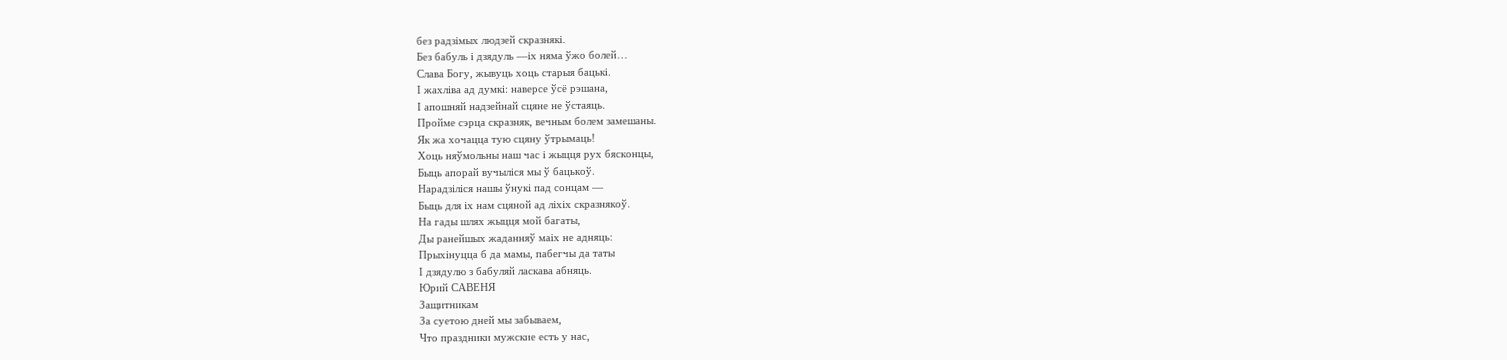без радзімых людзей скразнякі.
Без бабуль і дзядуль —іх няма ўжо болей…
Слава Богу, жывуць хоць старыя бацькі.
І жахліва ад думкі: наверсе ўсё рэшана,
І апошняй надзейнай сцяне не ўстаяць.
Пройме сэрца скразняк, вечным болем замешаны.
Як жа хочацца тую сцяну ўтрымаць!
Хоць няўмольны наш час і жыцця рух бясконцы,
Быць апорай вучыліся мы ў бацькоў.
Нарадзіліся нашы ўнукі пад сонцам —
Быць для іх нам сцяной ад ліхіх скразнякоў.
На гады шлях жыцця мой багаты,
Ды ранейшых жаданняў маіх не адняць:
Прыхінуцца б да мамы, пабегчы да таты
І дзядулю з бабуляй ласкава абняць.
Юрий САВЕНЯ
Защитникам
За суетою дней мы забываем,
Что праздники мужские есть у нас,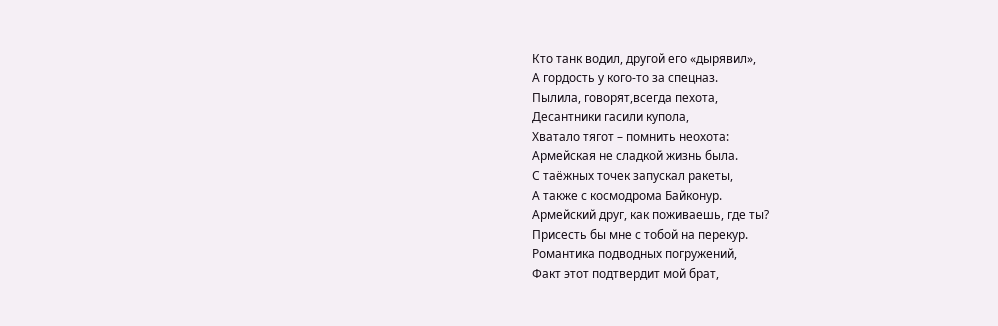Кто танк водил, другой его «дырявил»,
А гордость у кого-то за спецназ.
Пылила, говорят,всегда пехота,
Десантники гасили купола,
Хватало тягот – помнить неохота:
Армейская не сладкой жизнь была.
С таёжных точек запускал ракеты,
А также с космодрома Байконур.
Армейский друг, как поживаешь, где ты?
Присесть бы мне с тобой на перекур.
Романтика подводных погружений,
Факт этот подтвердит мой брат,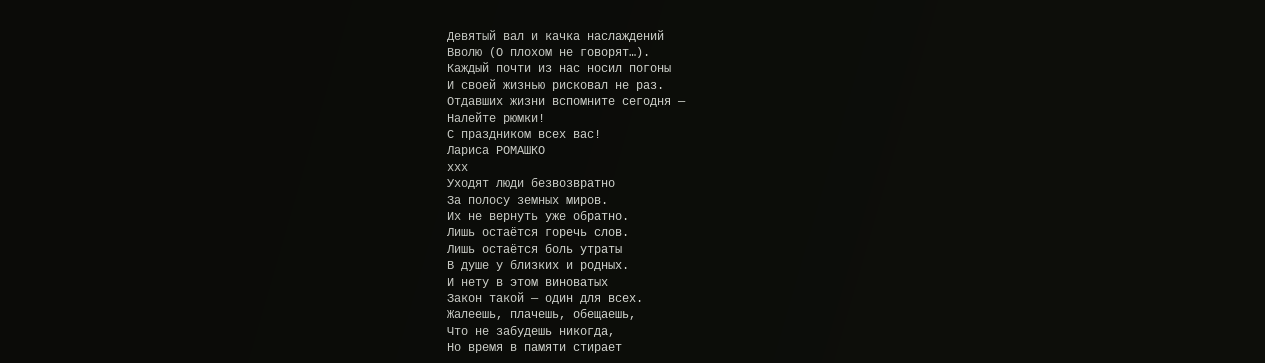Девятый вал и качка наслаждений
Вволю (О плохом не говорят…).
Каждый почти из нас носил погоны
И своей жизнью рисковал не раз.
Отдавших жизни вспомните сегодня —
Налейте рюмки!
С праздником всех вас!
Лариса РОМАШКО
ххх
Уходят люди безвозвратно
За полосу земных миров.
Их не вернуть уже обратно.
Лишь остаётся горечь слов.
Лишь остаётся боль утраты
В душе у близких и родных.
И нету в этом виноватых
Закон такой — один для всех.
Жалеешь, плачешь, обещаешь,
Что не забудешь никогда,
Но время в памяти стирает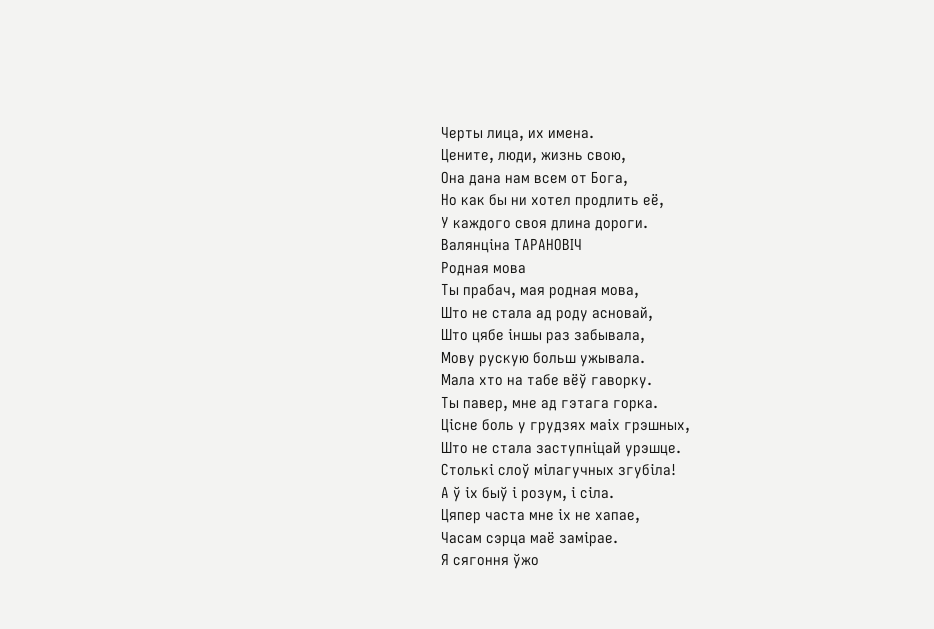Черты лица, их имена.
Цените, люди, жизнь свою,
Она дана нам всем от Бога,
Но как бы ни хотел продлить её,
У каждого своя длина дороги.
Валянціна ТАРАНОВІЧ
Родная мова
Ты прабач, мая родная мова,
Што не стала ад роду асновай,
Што цябе іншы раз забывала,
Мову рускую больш ужывала.
Мала хто на табе вёў гаворку.
Ты павер, мне ад гэтага горка.
Цісне боль у грудзях маіх грэшных,
Што не стала заступніцай урэшце.
Столькі слоў мілагучных згубіла!
А ў іх быў і розум, і сіла.
Цяпер часта мне іх не хапае,
Часам сэрца маё замірае.
Я сягоння ўжо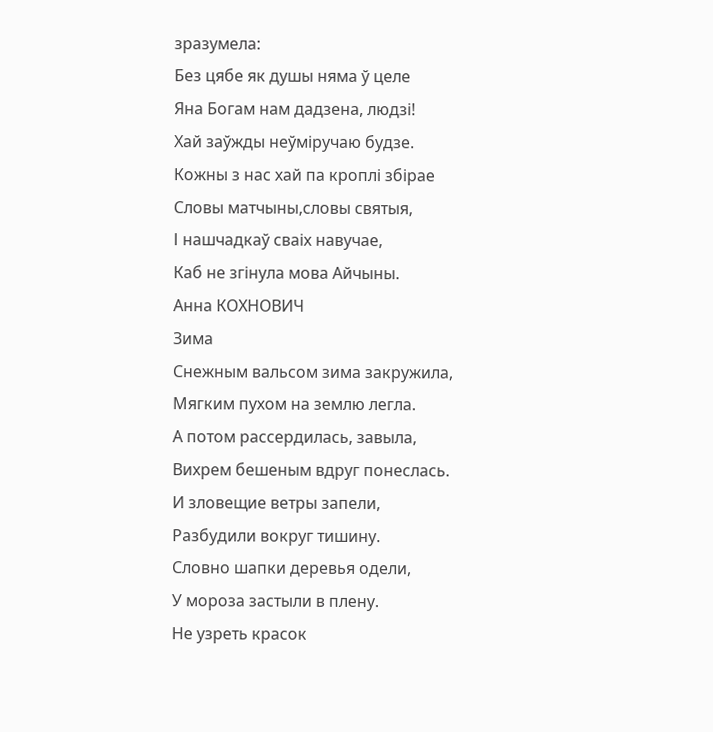зразумела:
Без цябе як душы няма ў целе
Яна Богам нам дадзена, людзі!
Хай заўжды неўміручаю будзе.
Кожны з нас хай па кроплі збірае
Словы матчыны,словы святыя,
І нашчадкаў сваіх навучае,
Каб не згінула мова Айчыны.
Анна КОХНОВИЧ
Зима
Снежным вальсом зима закружила,
Мягким пухом на землю легла.
А потом рассердилась, завыла,
Вихрем бешеным вдруг понеслась.
И зловещие ветры запели,
Разбудили вокруг тишину.
Словно шапки деревья одели,
У мороза застыли в плену.
Не узреть красок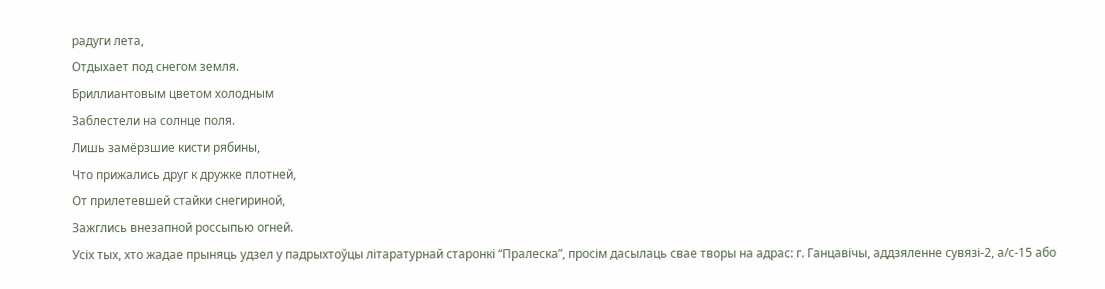радуги лета,
Отдыхает под снегом земля.
Бриллиантовым цветом холодным
Заблестели на солнце поля.
Лишь замёрзшие кисти рябины,
Что прижались друг к дружке плотней,
От прилетевшей стайки снегириной,
Зажглись внезапной россыпью огней.
Усіх тых, хто жадае прыняць удзел у падрыхтоўцы літаратурнай старонкі “Пралеска”, просім дасылаць свае творы на адрас: г. Ганцавічы, аддзяленне сувязі-2, а/с-15 або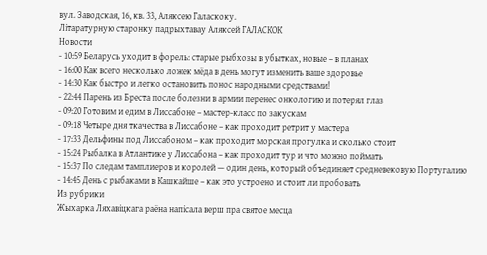вул. Заводская, 16, кв. 33, Аляксею Галаскоку.
Лiтаратурную старонку падрыхтавау Аляксей ГАЛАСКОК
Новости
- 10:59 Беларусь уходит в форель: старые рыбхозы в убытках, новые – в планах
- 16:00 Как всего несколько ложек мёда в день могут изменить ваше здоровье
- 14:30 Как быстро и легко остановить понос народными средствами!
- 22:44 Парень из Бреста после болезни в армии перенес онкологию и потерял глаз
- 09:20 Готовим и едим в Лиссабоне – мастер-класс по закускам
- 09:18 Четыре дня ткачества в Лиссабоне – как проходит ретрит у мастера
- 17:33 Дельфины под Лиссабоном – как проходит морская прогулка и сколько стоит
- 15:24 Рыбалка в Атлантике у Лиссабона – как проходит тур и что можно поймать
- 15:37 По следам тамплиеров и королей — один день, который объединяет средневековую Португалию
- 14:45 День с рыбаками в Кашкайше – как это устроено и стоит ли пробовать
Из рубрики
Жыхарка Ляхавіцкага раёна напісала верш пра святое месца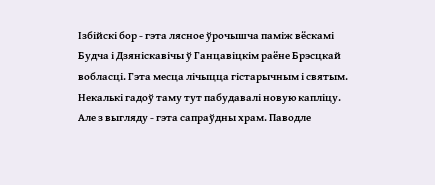Ізбійскі бор - гэта лясное ўрочышча паміж вёскамі Будча і Дзяніскавічы ў Ганцавіцкім раёне Брэсцкай вобласці. Гэта месца лічыцца гістарычным і святым. Некалькі гадоў таму тут пабудавалі новую капліцу. Але з выгляду - гэта сапраўдны храм. Паводле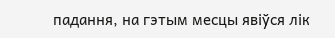падання, на гэтым месцы явіўся лік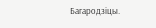Багародзіцы.